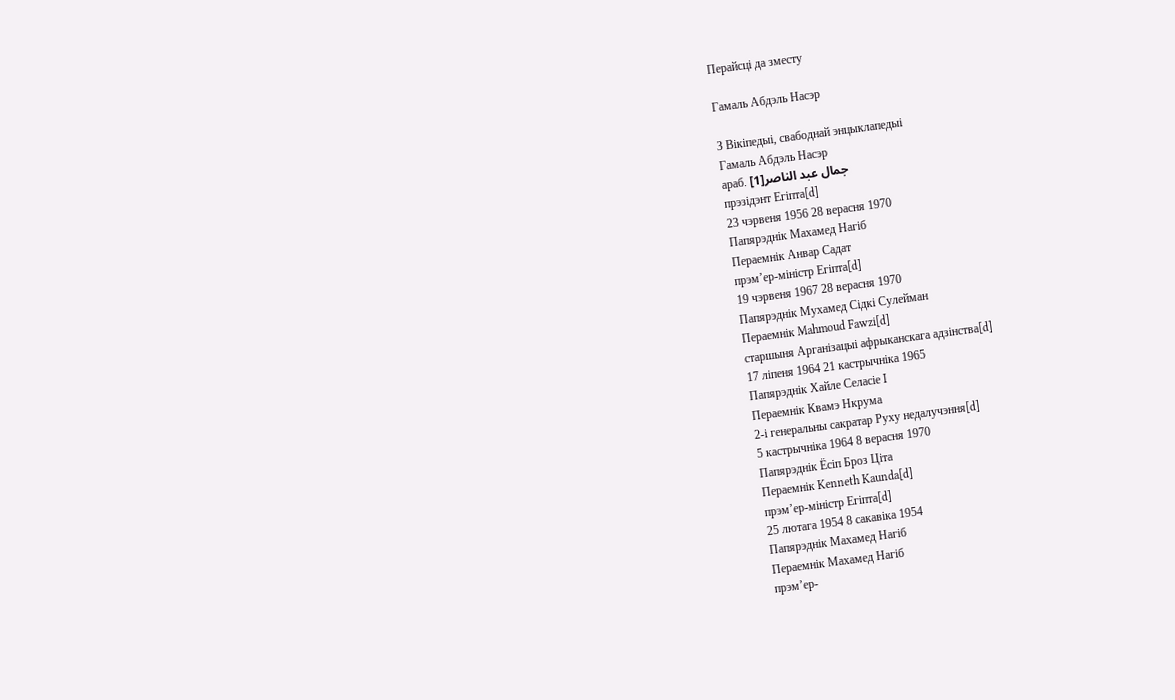Перайсці да зместу

Гамаль Абдэль Насэр

З Вікіпедыі, свабоднай энцыклапедыі
Гамаль Абдэль Насэр
араб. جمال عبد الناصر[1]
прэзідэнт Егіпта[d]
23 чэрвеня 1956 28 верасня 1970
Папярэднік Махамед Нагіб
Пераемнік Анвар Садат
прэм’ер-міністр Егіпта[d]
19 чэрвеня 1967 28 верасня 1970
Папярэднік Мухамед Сідкі Сулейман
Пераемнік Mahmoud Fawzi[d]
старшыня Арганізацыі афрыканскага адзінства[d]
17 ліпеня 1964 21 кастрычніка 1965
Папярэднік Хайле Селасіе I
Пераемнік Квамэ Нкрума
2-і генеральны сакратар Руху недалучэння[d]
5 кастрычніка 1964 8 верасня 1970
Папярэднік Ёсіп Броз Ціта
Пераемнік Kenneth Kaunda[d]
прэм’ер-міністр Егіпта[d]
25 лютага 1954 8 сакавіка 1954
Папярэднік Махамед Нагіб
Пераемнік Махамед Нагіб
прэм’ер-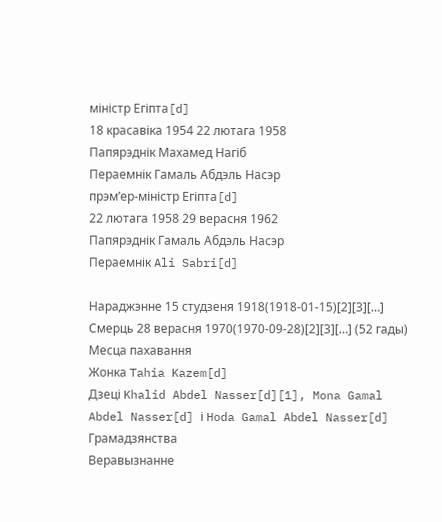міністр Егіпта[d]
18 красавіка 1954 22 лютага 1958
Папярэднік Махамед Нагіб
Пераемнік Гамаль Абдэль Насэр
прэм’ер-міністр Егіпта[d]
22 лютага 1958 29 верасня 1962
Папярэднік Гамаль Абдэль Насэр
Пераемнік Ali Sabri[d]

Нараджэнне 15 студзеня 1918(1918-01-15)[2][3][…]
Смерць 28 верасня 1970(1970-09-28)[2][3][…] (52 гады)
Месца пахавання
Жонка Tahia Kazem[d]
Дзеці Khalid Abdel Nasser[d][1], Mona Gamal Abdel Nasser[d] і Hoda Gamal Abdel Nasser[d]
Грамадзянства
Веравызнанне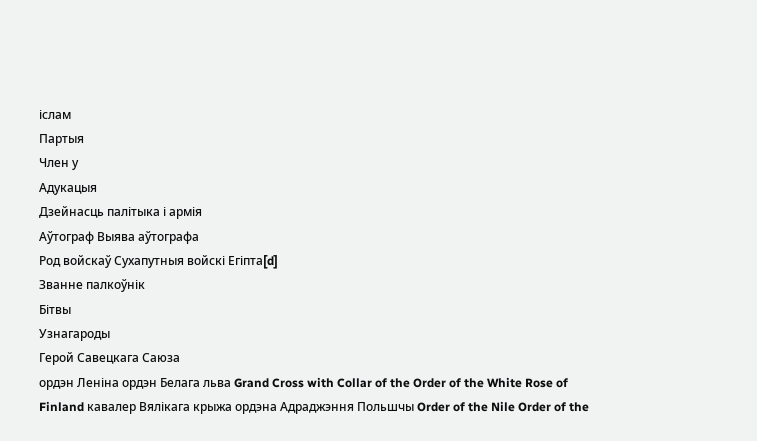іслам
Партыя
Член у
Адукацыя
Дзейнасць палітыка і армія
Аўтограф Выява аўтографа
Род войскаў Сухапутныя войскі Егіпта[d]
Званне палкоўнік
Бітвы
Узнагароды
Герой Савецкага Саюза
ордэн Леніна ордэн Белага льва Grand Cross with Collar of the Order of the White Rose of Finland кавалер Вялікага крыжа ордэна Адраджэння Польшчы Order of the Nile Order of the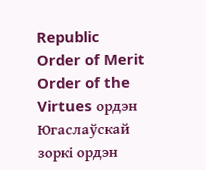Republic Order of Merit Order of the Virtues ордэн Югаслаўскай зоркі ордэн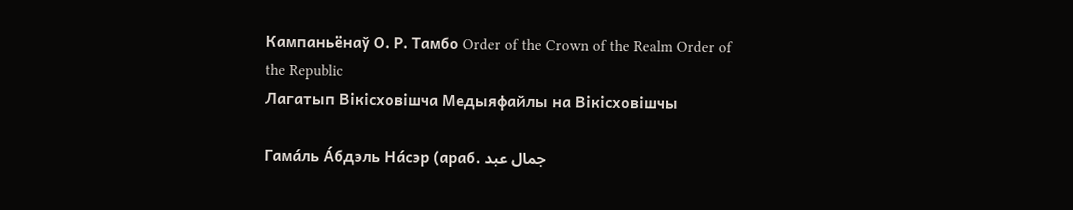Кампаньёнаў О. Р. Тамбо Order of the Crown of the Realm Order of the Republic
Лагатып Вікісховішча Медыяфайлы на Вікісховішчы

Гама́ль А́бдэль На́сэр (араб. جمال عبد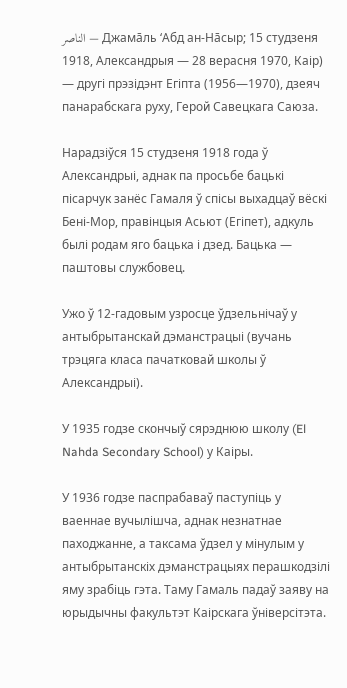الناصر — Джамāль ‘Абд ан-Нāсыр; 15 студзеня 1918, Александрыя — 28 верасня 1970, Каір) — другі прэзідэнт Егіпта (1956—1970), дзеяч панарабскага руху, Герой Савецкага Саюза.

Нарадзіўся 15 студзеня 1918 года ў Александрыі, аднак па просьбе бацькі пісарчук занёс Гамаля ў спісы выхадцаў вёскі Бені-Мор, правінцыя Асьют (Егіпет), адкуль былі родам яго бацька і дзед. Бацька — паштовы службовец.

Ужо ў 12-гадовым узросце ўдзельнічаў у антыбрытанскай дэманстрацыі (вучань трэцяга класа пачатковай школы ў Александрыі).

У 1935 годзе скончыў сярэднюю школу (El Nahda Secondary School) у Каіры.

У 1936 годзе паспрабаваў паступіць у ваеннае вучылішча, аднак незнатнае паходжанне, а таксама ўдзел у мінулым у антыбрытанскіх дэманстрацыях перашкодзілі яму зрабіць гэта. Таму Гамаль падаў заяву на юрыдычны факультэт Каірскага ўніверсітэта.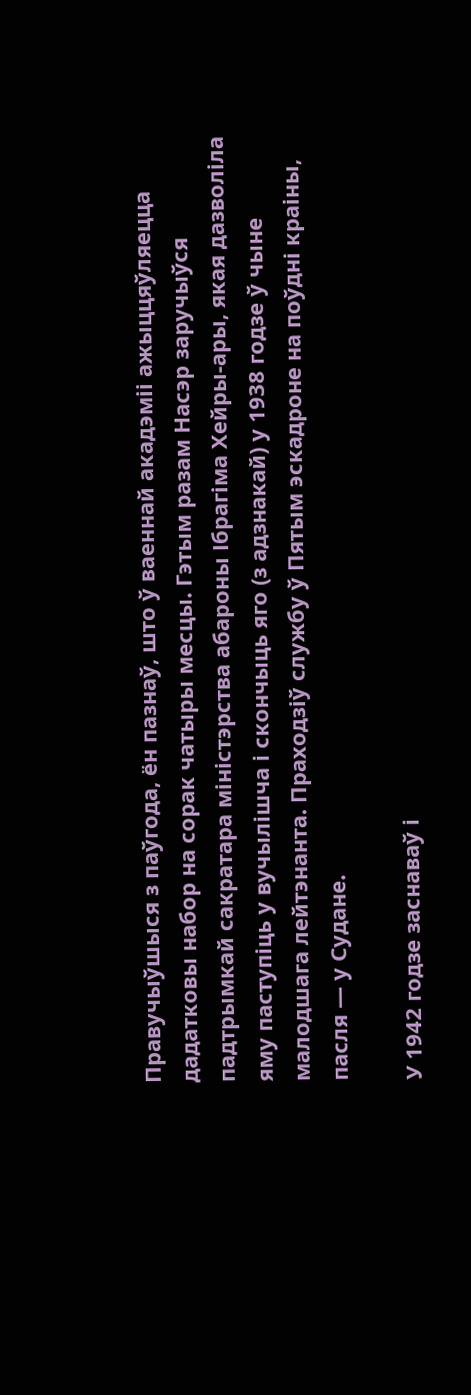Правучыўшыся з паўгода, ён пазнаў, што ў ваеннай акадэміі ажыццяўляецца дадатковы набор на сорак чатыры месцы. Гэтым разам Насэр заручыўся падтрымкай сакратара міністэрства абароны Ібрагіма Хейры-ары, якая дазволіла яму паступіць у вучылішча і скончыць яго (з адзнакай) у 1938 годзе ў чыне малодшага лейтэнанта. Праходзіў службу ў Пятым эскадроне на поўдні краіны, пасля — у Судане.

У 1942 годзе заснаваў і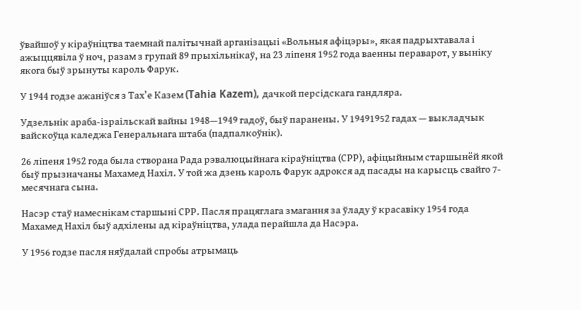ўвайшоў у кіраўніцтва таемнай палітычнай арганізацыі «Вольныя афіцэры», якая падрыхтавала і ажыццявіла ў ноч, разам з групай 89 прыхільнікаў, на 23 ліпеня 1952 года ваенны пераварот, у выніку якога быў зрынуты кароль Фарук.

У 1944 годзе ажаніўся з Тах’е Казем (Tahia Kazem), дачкой персідскага гандляра.

Удзельнік араба-ізраільскай вайны 1948—1949 гадоў, быў паранены. У 19491952 гадах — выкладчык вайскоўца каледжа Генеральнага штаба (падпалкоўнік).

26 ліпеня 1952 года была створана Рада рэвалюцыйнага кіраўніцтва (СРР), афіцыйным старшынёй якой быў прызначаны Махамед Нахіл. У той жа дзень кароль Фарук адрокся ад пасады на карысць свайго 7-месячнага сына.

Насэр стаў намеснікам старшыні СРР. Пасля працяглага змагання за ўладу ў красавіку 1954 года Махамед Нахіл быў адхілены ад кіраўніцтва, улада перайшла да Насэра.

У 1956 годзе пасля няўдалай спробы атрымаць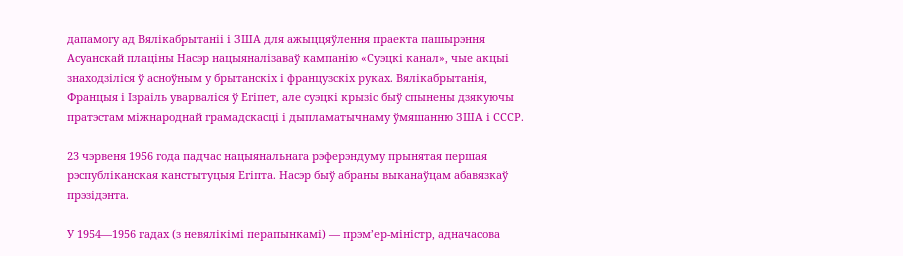дапамогу ад Вялікабрытаніі і ЗША для ажыццяўлення праекта пашырэння Асуанскай плаціны Насэр нацыяналізаваў кампанію «Суэцкі канал», чые акцыі знаходзіліся ў асноўным у брытанскіх і французскіх руках. Вялікабрытанія, Францыя і Ізраіль уварваліся ў Егіпет, але суэцкі крызіс быў спынены дзякуючы пратэстам міжнароднай грамадскасці і дыпламатычнаму ўмяшанню ЗША і СССР.

23 чэрвеня 1956 года падчас нацыянальнага рэферэндуму прынятая першая рэспубліканская канстытуцыя Егіпта. Насэр быў абраны выканаўцам абавязкаў прэзідэнта.

У 1954—1956 гадах (з невялікімі перапынкамі) — прэм’ер-міністр, адначасова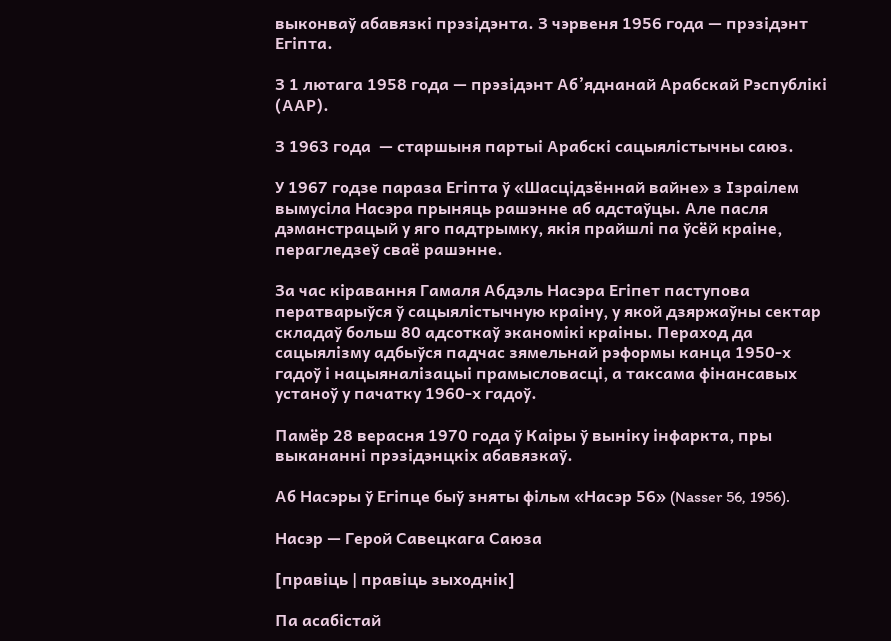выконваў абавязкі прэзідэнта. З чэрвеня 1956 года — прэзідэнт Егіпта.

З 1 лютага 1958 года — прэзідэнт Аб’яднанай Арабскай Рэспублікі (ААР).

З 1963 года  — старшыня партыі Арабскі сацыялістычны саюз.

У 1967 годзе параза Егіпта ў «Шасцідзённай вайне» з Ізраілем вымусіла Насэра прыняць рашэнне аб адстаўцы. Але пасля дэманстрацый у яго падтрымку, якія прайшлі па ўсёй краіне, перагледзеў сваё рашэнне.

За час кіравання Гамаля Абдэль Насэра Егіпет паступова ператварыўся ў сацыялістычную краіну, у якой дзяржаўны сектар складаў больш 80 адсоткаў эканомікі краіны. Пераход да сацыялізму адбыўся падчас зямельнай рэформы канца 1950-х гадоў і нацыяналізацыі прамысловасці, а таксама фінансавых устаноў у пачатку 1960-х гадоў.

Памёр 28 верасня 1970 года ў Каіры ў выніку інфаркта, пры выкананні прэзідэнцкіх абавязкаў.

Аб Насэры ў Егіпце быў зняты фільм «Насэр 56» (Nasser 56, 1956).

Насэр — Герой Савецкага Саюза

[правіць | правіць зыходнік]

Па асабістай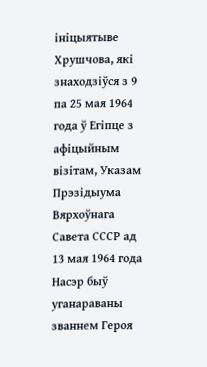ініцыятыве Хрушчова, які знаходзіўся з 9 па 25 мая 1964 года ў Егіпце з афіцыйным візітам, Указам Прэзідыума Вярхоўнага Савета СССР ад 13 мая 1964 года Насэр быў уганараваны званнем Героя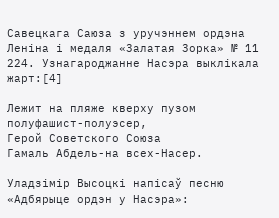Савецкага Саюза з уручэннем ордэна Леніна і медаля «Залатая Зорка» № 11 224. Узнагароджанне Насэра выклікала жарт:[4]

Лежит на пляже кверху пузом
полуфашист-полуэсер,
Герой Советского Союза
Гамаль Абдель-на всех-Насер.

Уладзімір Высоцкі напісаў песню «Адбярыце ордэн у Насэра»: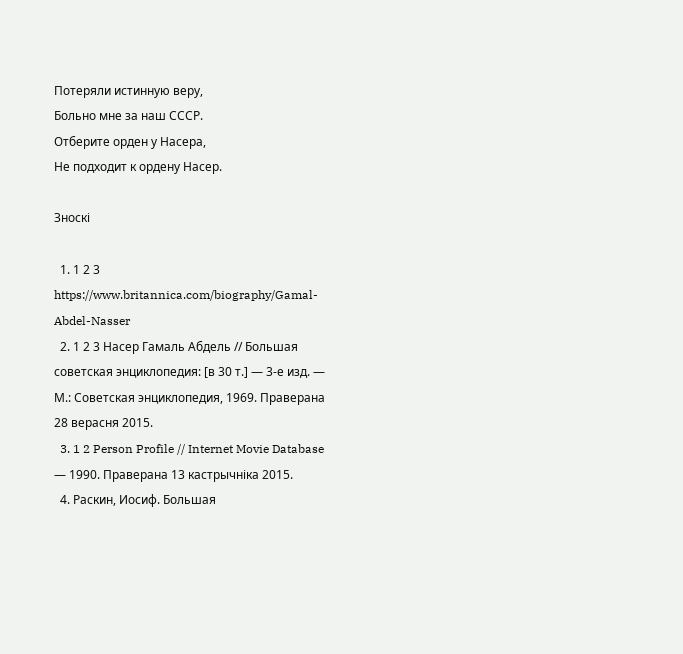Потеряли истинную веру,
Больно мне за наш СССР.
Отберите орден у Насера,
Не подходит к ордену Насер.

Зноскі

  1. 1 2 3 https://www.britannica.com/biography/Gamal-Abdel-Nasser
  2. 1 2 3 Насер Гамаль Абдель // Большая советская энциклопедия: [в 30 т.] — 3-е изд. — М.: Советская энциклопедия, 1969. Праверана 28 верасня 2015.
  3. 1 2 Person Profile // Internet Movie Database — 1990. Праверана 13 кастрычніка 2015.
  4. Раскин, Иосиф. Большая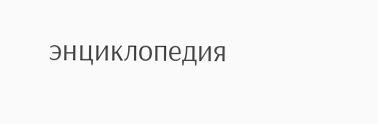энциклопедия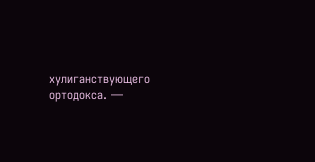хулиганствующего ортодокса. —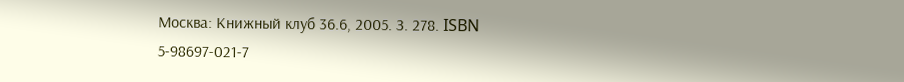Москва: Книжный клуб 36.6, 2005. З. 278. ISBN 5-98697-021-7